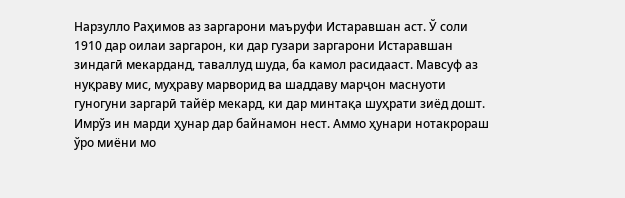Нарзулло Раҳимов аз заргарони маъруфи Истаравшан аст. Ў соли 1910 дар оилаи заргарон, ки дар гузари заргарони Истаравшан зиндагӣ мекарданд, таваллуд шуда, ба камол расидааст. Мавсуф аз нуқраву мис, муҳраву марворид ва шаддаву марҷон маснуоти гуногуни заргарӣ тайёр мекард, ки дар минтақа шуҳрати зиёд дошт. Имрўз ин марди ҳунар дар байнамон нест. Аммо ҳунари нотакрораш ўро миёни мо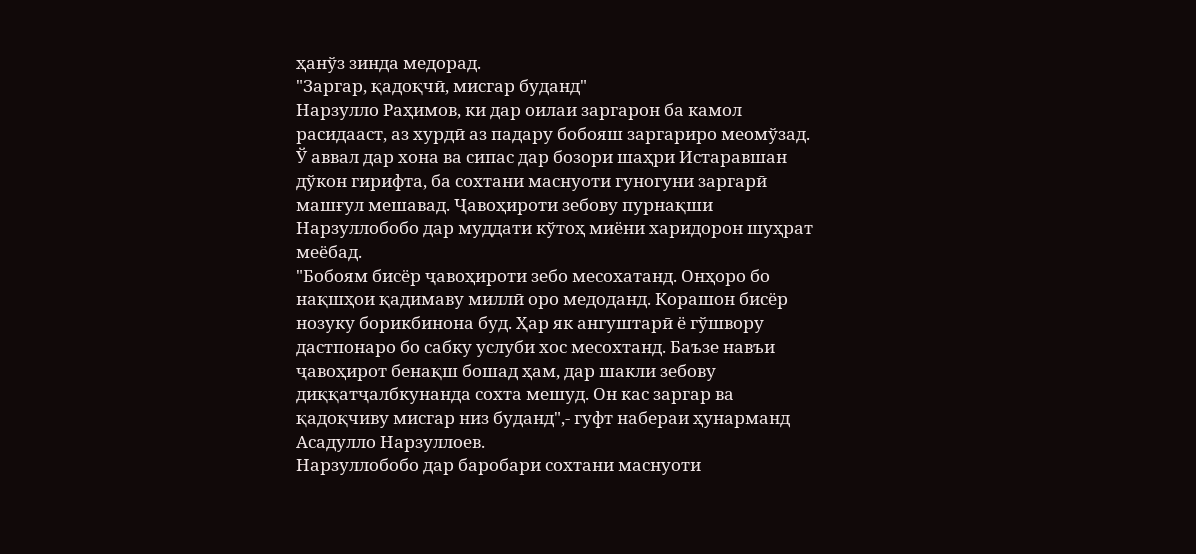ҳанўз зинда медорад.
"Заргар, қадоқчӣ, мисгар буданд"
Нарзулло Раҳимов, ки дар оилаи заргарон ба камол расидааст, аз хурдӣ аз падару бобояш заргариро меомўзад. Ў аввал дар хона ва сипас дар бозори шаҳри Истаравшан дўкон гирифта, ба сохтани маснуоти гуногуни заргарӣ машғул мешавад. Ҷавоҳироти зебову пурнақши Нарзуллобобо дар муддати кўтоҳ миёни харидорон шуҳрат меёбад.
"Бобоям бисёр ҷавоҳироти зебо месохатанд. Онҳоро бо нақшҳои қадимаву миллӣ оро медоданд. Корашон бисёр нозуку борикбинона буд. Ҳар як ангуштарӣ ё гўшвору дастпонаро бо сабку услуби хос месохтанд. Баъзе навъи ҷавоҳирот бенақш бошад ҳам, дар шакли зебову диққатҷалбкунанда сохта мешуд. Он кас заргар ва қадоқчиву мисгар низ буданд",- гуфт набераи ҳунарманд Асадулло Нарзуллоев.
Нарзуллобобо дар баробари сохтани маснуоти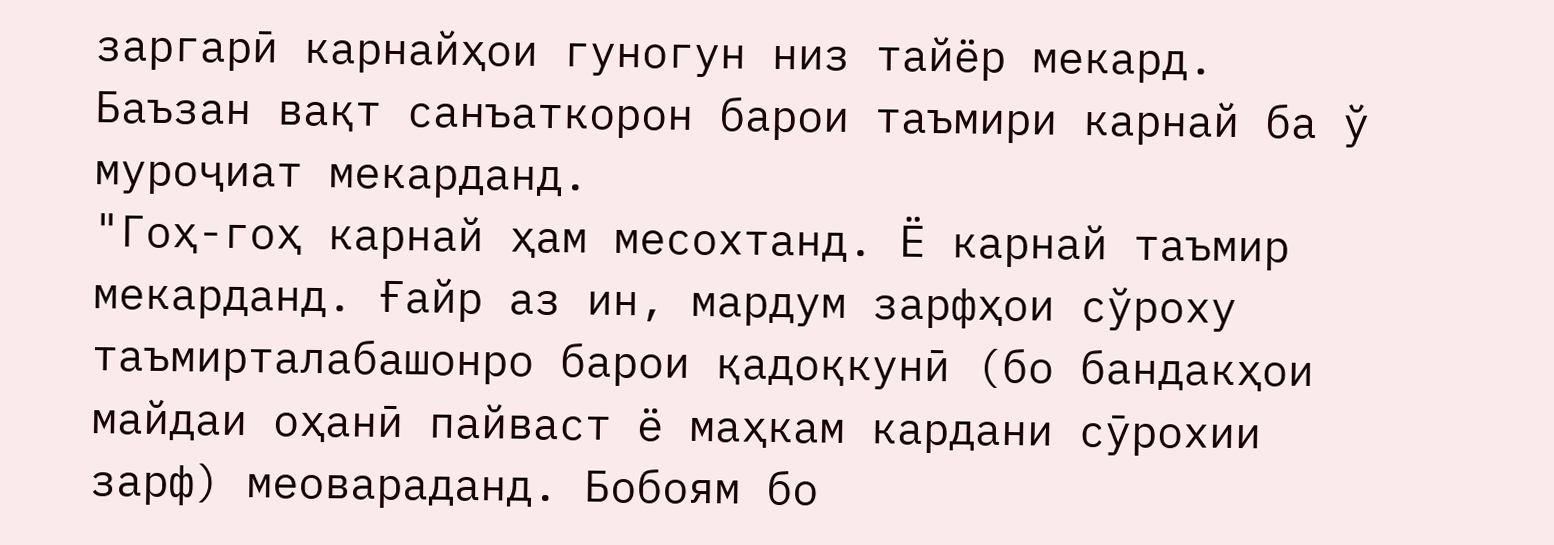заргарӣ карнайҳои гуногун низ тайёр мекард. Баъзан вақт санъаткорон барои таъмири карнай ба ў муроҷиат мекарданд.
"Гоҳ-гоҳ карнай ҳам месохтанд. Ё карнай таъмир мекарданд. Ғайр аз ин, мардум зарфҳои сўроху таъмирталабашонро барои қадоқкунӣ (бо бандакҳои майдаи оҳанӣ пайваст ё маҳкам кардани сӯрохии зарф) меовараданд. Бобоям бо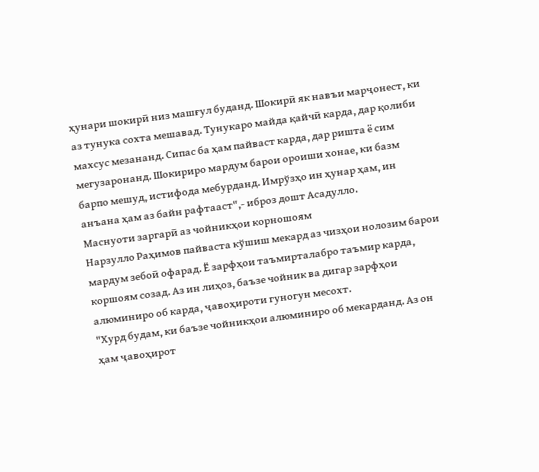ҳунари шокирӣ низ машғул буданд. Шокирӣ як навъи марҷонест, ки аз тунука сохта мешавад. Тунукаро майда қайчӣ карда, дар қолиби махсус мезананд. Сипас ба ҳам пайваст карда, дар ришта ё сим мегузаронанд. Шокириро мардум барои ороиши хонае, ки базм барпо мешуд, истифода мебурданд. Имрўзҳо ин ҳунар ҳам, ин анъана ҳам аз байн рафтааст",- иброз дошт Асадулло.
Маснуоти заргарӣ аз чойникҳои корношоям
Нарзулло Раҳимов пайваста кўшиш мекард аз чизҳои нолозим барои мардум зебоӣ офарад. Ё зарфҳои таъмирталабро таъмир карда, коршоям созад. Аз ин лиҳоз, баъзе чойник ва дигар зарфҳои алюминиро об карда, ҷавоҳироти гуногун месохт.
"Хурд будам, ки баъзе чойникҳои алюминиро об мекарданд. Аз он ҳам ҷавоҳирот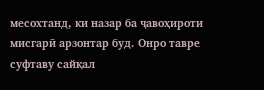месохтанд, ки назар ба ҷавоҳироти мисгарӣ арзонтар буд. Онро тавре суфтаву сайқал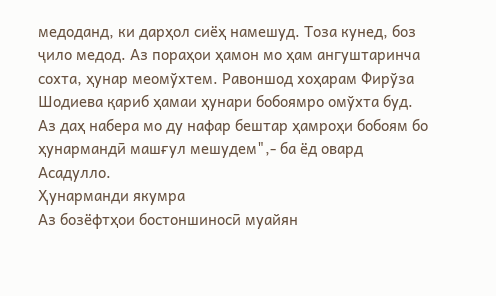медоданд, ки дарҳол сиёҳ намешуд. Тоза кунед, боз ҷило медод. Аз пораҳои ҳамон мо ҳам ангуштаринча сохта, ҳунар меомўхтем. Равоншод хоҳарам Фирўза Шодиева қариб ҳамаи ҳунари бобоямро омўхта буд. Аз даҳ набера мо ду нафар бештар ҳамроҳи бобоям бо ҳунармандӣ машғул мешудем",- ба ёд овард Асадулло.
Ҳунарманди якумра
Аз бозёфтҳои бостоншиносӣ муайян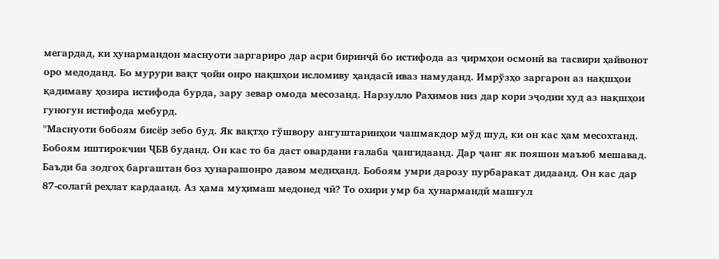мегардад, ки ҳунармандон маснуоти заргариро дар асри биринҷӣ бо истифода аз ҷирмҳои осмонӣ ва тасвири ҳайвонот оро медоданд. Бо мурури вақт ҷойи онро нақшҳои исломиву ҳандасӣ иваз намуданд. Имрўзҳо заргарон аз нақшҳои қадимаву ҳозира истифода бурда, зару зевар омода месозанд. Нарзулло Раҳимов низ дар кори эҷодии худ аз нақшҳои гуногун истифода мебурд.
"Маснуоти бобоям бисёр зебо буд. Як вақтҳо гўшвору ангуштаринҳои чашмакдор мўд шуд, ки он кас ҳам месохтанд. Бобоям иштирокчии ҶБВ буданд. Он кас то ба даст овардани ғалаба ҷангидаанд. Дар ҷанг як пояшон маъюб мешавад. Баъди ба зодгоҳ баргаштан боз ҳунарашонро давом медиҳанд. Бобоям умри дарозу пурбаракат дидаанд. Он кас дар 87-солагӣ реҳлат кардаанд. Аз ҳама муҳимаш медонед чӣ? То охири умр ба ҳунармандӣ машғул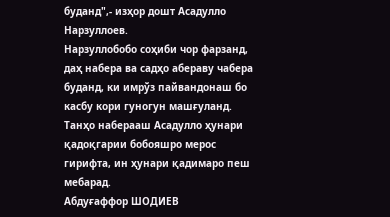буданд",- изҳор дошт Асадулло Нарзуллоев.
Нарзуллобобо соҳиби чор фарзанд, даҳ набера ва садҳо абераву чабера буданд, ки имрўз пайвандонаш бо касбу кори гуногун машғуланд. Танҳо наберааш Асадулло ҳунари қадоқгарии бобояшро мерос гирифта, ин ҳунари қадимаро пеш мебарад.
Абдуғаффор ШОДИЕВ